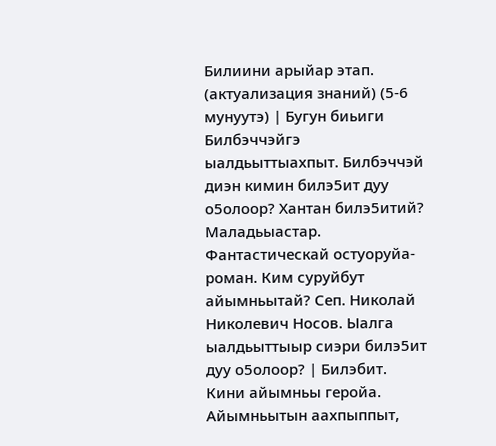Билиини арыйар этап. (актуализация знаний) (5-6 мунуутэ) | Бугун биьиги Билбэччэйгэ ыалдьыттыахпыт. Билбэччэй диэн кимин билэ5ит дуу о5олоор? Хантан билэ5итий? Маладьыастар. Фантастическай остуоруйа-роман. Ким суруйбут айымньытай? Сеп. Николай Николевич Носов. Ыалга ыалдьыттыыр сиэри билэ5ит дуу о5олоор? | Билэбит. Кини айымньы геройа. Айымньытын аахпыппыт,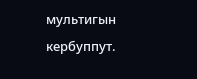мультигын кербуппут.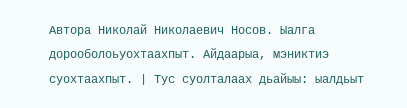Автора Николай Николаевич Носов. Ыалга дорооболоьуохтаахпыт. Айдаарыа, мэниктиэ суохтаахпыт. | Тус суолталаах дьайыы: ыалдьыт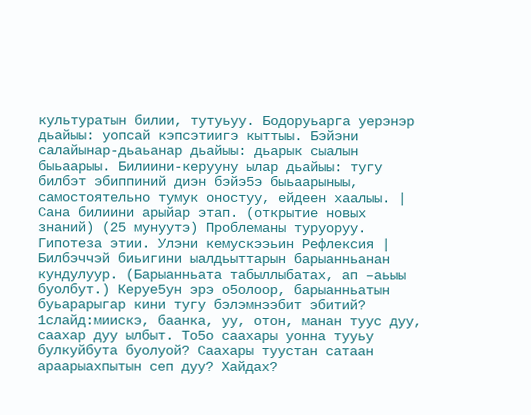культуратын билии, тутуьуу. Бодоруьарга уерэнэр дьайыы: уопсай кэпсэтиигэ кыттыы. Бэйэни салайынар-дьаьанар дьайыы: дьарык сыалын быьаарыы. Билиини-керууну ылар дьайыы: тугу билбэт эбиппиний диэн бэйэ5э быьаарыныы, самостоятельно тумук оностуу, ейдеен хаалыы. |
Сана билиини арыйар этап. (открытие новых знаний) (25 мунуутэ) Проблеманы туруоруу. Гипотеза этии. Улэни кемускээьин Рефлексия | Билбэччэй биьигини ыалдьыттарын барыанньанан кундулуур. (Барыанньата табыллыбатах, ап –аьыы буолбут.) Керуе5ун эрэ о5олоор, барыанньатын буьарарыгар кини тугу бэлэмнээбит эбитий? 1слайд:миискэ, баанка, уу, отон, манан туус дуу, саахар дуу ылбыт. То5о саахары уонна тууьу булкуйбута буолуой? Саахары туустан сатаан араарыахпытын сеп дуу? Хайдах?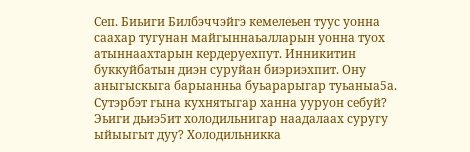Сеп. Биьиги Билбэччэйгэ кемелеьен туус уонна саахар тугунан майгыннаьалларын уонна туох атыннаахтарын кердеруехпут. Инникитин буккуйбатын диэн суруйан биэриэхпит. Ону аныгыскыга барыанньа буьарарыгар туьаныа5а. Сутэрбэт гына кухнятыгар ханна ууруон себуй? Эьиги дьиэ5ит холодильнигар наадалаах суругу ыйыыгыт дуу? Холодильникка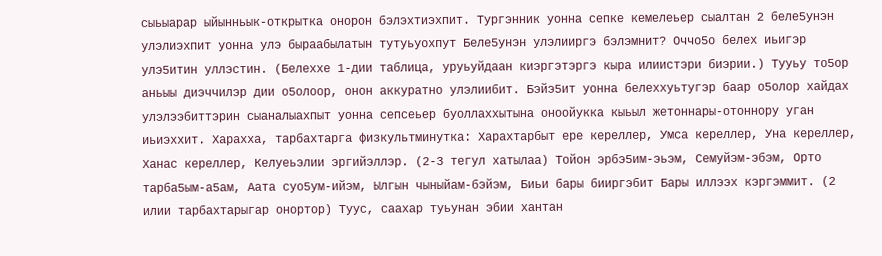сыьыарар ыйынньык-открытка онорон бэлэхтиэхпит. Тургэнник уонна сепке кемелеьер сыалтан 2 беле5унэн улэлиэхпит уонна улэ быраабылатын тутуьуохпут Беле5унэн улэлииргэ бэлэмнит? Оччо5о белех иьигэр улэ5итин уллэстин. (Белеххе 1-дии таблица, уруьуйдаан киэргэтэргэ кыра илиистэри биэрии.) Тууьу то5ор аньыы диэччилэр дии о5олоор, онон аккуратно улэлиибит. Бэйэ5ит уонна белеххуьтугэр баар о5олор хайдах улэлээбиттэрин сыаналыахпыт уонна сепсеьер буоллаххытына оноойукка кыьыл жетоннары-отоннору уган иьиэххит. Харахха, тарбахтарга физкультминутка: Харахтарбыт ере кереллер, Умса кереллер, Уна кереллер, Ханас кереллер, Келуеьэлии эргийэллэр. (2-3 тегул хатылаа) Тойон эрбэ5им-эьэм, Семуйэм-эбэм, Орто тарба5ым-а5ам, Аата суо5ум-ийэм, Ылгын чыныйам-бэйэм, Биьи бары бииргэбит Бары иллээх кэргэммит. (2 илии тарбахтарыгар онортор) Туус, саахар туьунан эбии хантан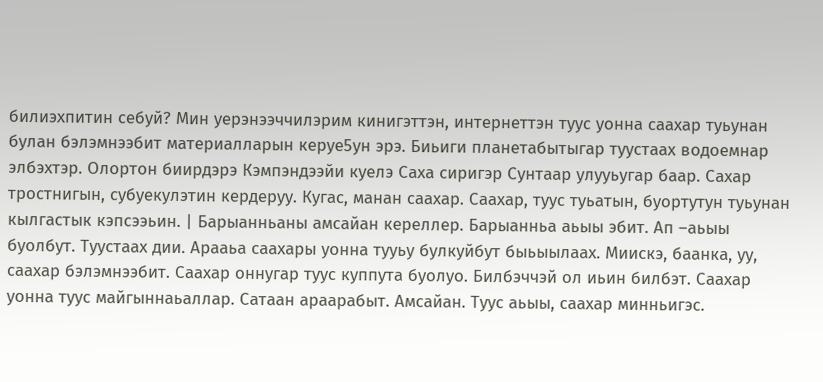билиэхпитин себуй? Мин уерэнээччилэрим кинигэттэн, интернеттэн туус уонна саахар туьунан булан бэлэмнээбит материалларын керуе5ун эрэ. Биьиги планетабытыгар туустаах водоемнар элбэхтэр. Олортон биирдэрэ Кэмпэндээйи куелэ Саха сиригэр Сунтаар улууьугар баар. Сахар тростнигын, субуекулэтин кердеруу. Кугас, манан саахар. Саахар, туус туьатын, буортутун туьунан кылгастык кэпсээьин. | Барыанньаны амсайан кереллер. Барыанньа аьыы эбит. Ап –аьыы буолбут. Туустаах дии. Арааьа саахары уонна тууьу булкуйбут быьыылаах. Миискэ, баанка, уу, саахар бэлэмнээбит. Саахар оннугар туус куппута буолуо. Билбэччэй ол иьин билбэт. Саахар уонна туус майгыннаьаллар. Сатаан араарабыт. Амсайан. Туус аьыы, саахар минньигэс.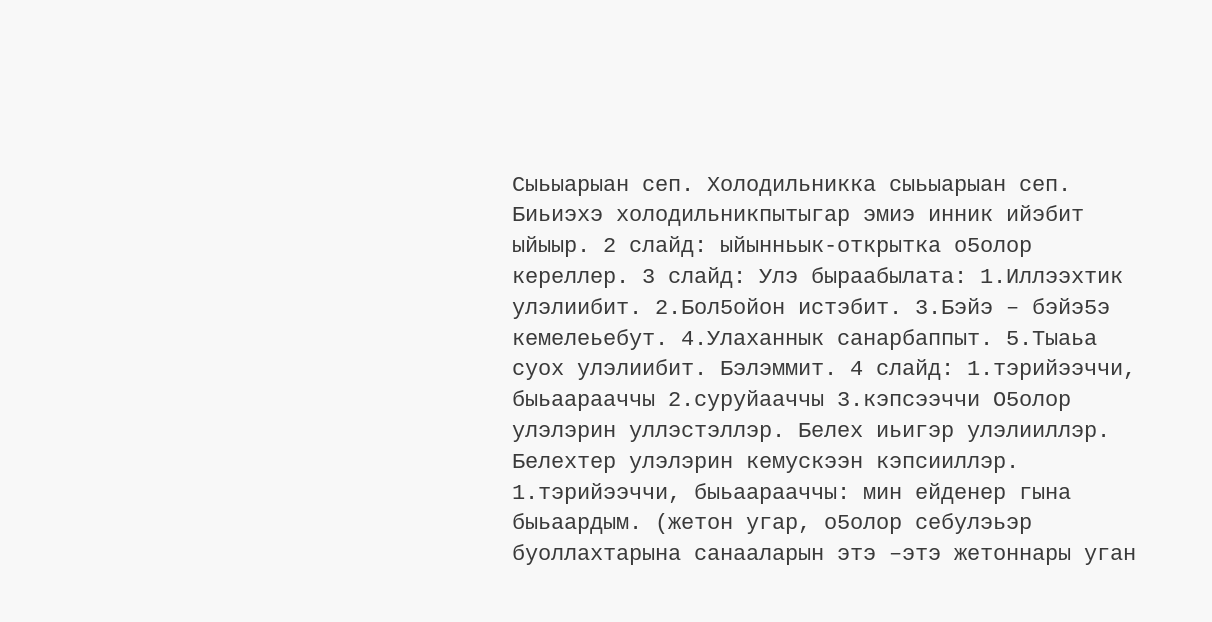Сыьыарыан сеп. Холодильникка сыьыарыан сеп. Биьиэхэ холодильникпытыгар эмиэ инник ийэбит ыйыыр. 2 слайд: ыйынньык-открытка о5олор кереллер. 3 слайд: Улэ быраабылата: 1.Иллээхтик улэлиибит. 2.Бол5ойон истэбит. 3.Бэйэ – бэйэ5э кемелеьебут. 4.Улаханнык санарбаппыт. 5.Тыаьа суох улэлиибит. Бэлэммит. 4 слайд: 1.тэрийээччи, быьаарааччы 2.суруйааччы 3.кэпсээччи О5олор улэлэрин уллэстэллэр. Белех иьигэр улэлииллэр. Белехтер улэлэрин кемускээн кэпсииллэр. 1.тэрийээччи, быьаарааччы: мин ейденер гына быьаардым. (жетон угар, о5олор себулэьэр буоллахтарына санааларын этэ –этэ жетоннары уган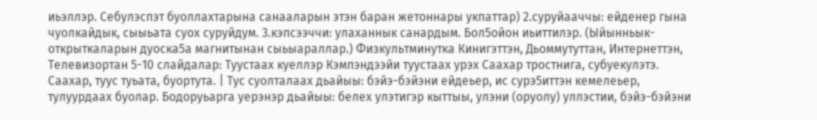иьэллэр. Себулэспэт буоллахтарына санааларын этэн баран жетоннары укпаттар) 2.суруйааччы: ейденер гына чуолкайдык, сыыьата суох суруйдум. 3.кэпсээччи: улаханнык санардым. Бол5ойон иьиттилэр. (Ыйынньык-открыткаларын дуоска5а магнитынан сыьыараллар.) Физкультминутка Кинигэттэн, Дьоммутуттан, Интернеттэн, Телевизортан 5-10 слайдалар: Туустаах куеллэр Кэмпэндээйи туустаах урэх Саахар тростнига, субуекулэтэ. Саахар, туус туьата, буортута. | Тус суолталаах дьайыы: бэйэ-бэйэни ейдеьер, ис сурэ5иттэн кемелеьер, тулуурдаах буолар. Бодоруьарга уерэнэр дьайыы: белех улэтигэр кыттыы, улэни (оруолу) уллэстии, бэйэ-бэйэни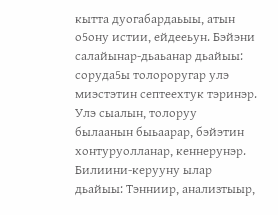кытта дуогабардаьыы, атын о5ону истии, ейдееьун. Бэйэни салайынар-дьаьанар дьайыы: соруда5ы толороругар улэ миэстэтин септеехтук тэринэр. Улэ сыалын, толоруу былаанын быьаарар, бэйэтин хонтуруолланар, кеннерунэр. Билиини-керууну ылар дьайыы: Тэнниир, анализтыыр,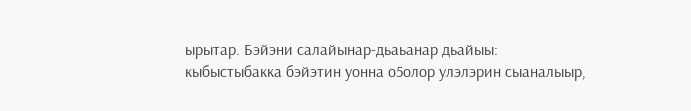ырытар. Бэйэни салайынар-дьаьанар дьайыы: кыбыстыбакка бэйэтин уонна о5олор улэлэрин сыаналыыр,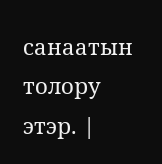санаатын толору этэр. |